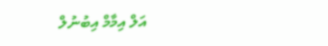އަލް އިމާމް އިބުނުލް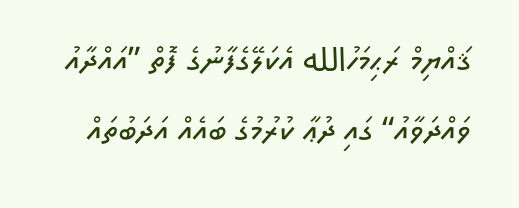ޤައްޔިމް ރަޙިމަހުالله އެކަލޭގެފާނުގެ ފޮތް ”އައްދާއު ވައްދަވާއު“ ގައި ދުޢާ ކުރުމުގެ ބައެއް އަދަބުތައް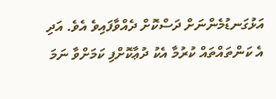އަޅުގަނޑުމެންނަށް ދަސްކޮށް ދެއްވާފައިވެ އެވެ. އަދި އެ ކަންތައްތައް ކުރުމާ އެކު ދުޢާކޮށްފި ކަމަށްވާ ނަމަ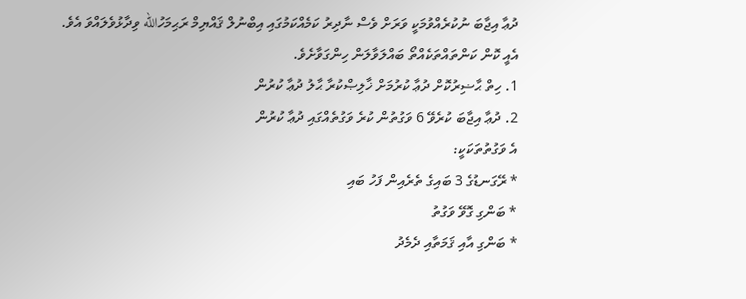ދުޢާ އިޖާބަ ނުކުރެއްވުމަކީ ވަރަށް ވެސް ނާދިރު ކަމެއްކަމުގައި އިބްނުލް ޤައްޔިމް ރަޙިމަހުالله ވިދާޅުވެލައްވަ އެވެ.
އެއީ ކޮން ކަންތައްތަކެއްތޯ ބައްލަވާލަން ހިންގަވާށެވެ.
1. ހިތް ޙާޟިރުކޮށް ދުޢާ ކުރުމަށް ޚާލިޞްކުރާ ޙާލު ދުޢާ ކުރުން
2. ދުޢާ އިޖާބަ ކުރެވޭ 6 ވަގުތުން ކުރެ ވަގުތެއްގައި ދުޢާ ކުރުން
އެ ވަގުތުތަކަކީ:
* ރޭގަނޑުގެ 3 ބައިގެ ތެރެއިން ފަހު ބައި
* ބަންގި ގޮވޭ ވަގުތު
* ބަންގި އާއި ޤަމަތާއި ދެމެދު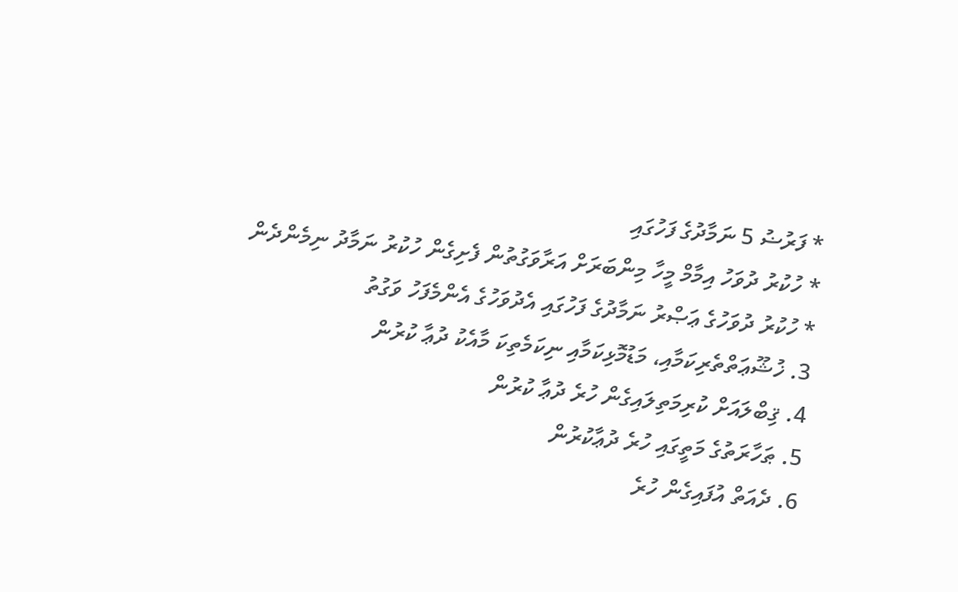* ފަރުޟު 5 ނަމާދުގެ ފަހުގައި
* ހުކުރު ދުވަހު އިމާމް މީހާ މިންބަރަށް އަރާވަގުތުން ފެށިގެން ހުކުރު ނަމާދު ނިމެންދެން
* ހުކުރު ދުވަހުގެ ޢަޞްރު ނަމާދުގެ ފަހުގައި އެދުވަހުގެ އެންމެފަހު ވަގުތު
3. ޚުޝޫޢަތްތެރިކަމާއި، މަޑުމޮޅިކަމާއި ނިކަމެތިކަ މާއެކު ދުޢާ ކުރުން
4. ޤިބްލައަށް ކުރިމަތިލައިގެން ހުރެ ދުޢާ ކުރުން
5. ޠަހާރަތުގެ މަތީގައި ހުރެ ދުޢާކުރުން
6. ދެއަތް އުފައިގެން ހުރެ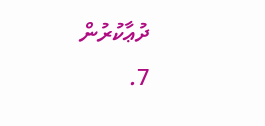ދުޢާކުރުން
7.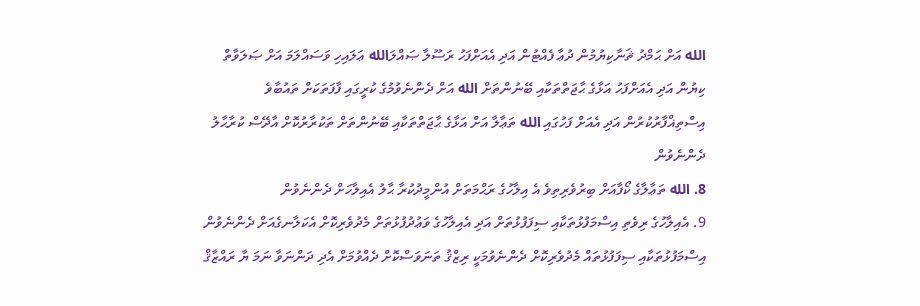الله އަށް ޙަމްދު ޘަނާކިޔުމުން ދުޢާ ފެއްޓުން އަދި އެއަށްފަހު ރަސޫލާ ޞައްލަالله ޢަލައިހި ވަސައްލަމަ އަށް ޞަލަވާތް ކިޔުން އަދި އެއަށްފަހު އަޅާގެ ޙާޖަތްތަކާއި ބޭނުންތަށް الله އަށް ދެންނެވުމުގެ ކުރީގައި ފާފަތަކަށް ތައުބާވެ އިސްތިޣްފާރުކުރުން އަދި އެއަށް ފަހުގައި الله ތަޢާލާ އަށް އަޅާގެ ޙާޖަތްތަކާއި ބޭނުންތަށް ތަކުރާރުކޮށް އާދޭސް ކުރާޙާލު ދެންނެވުން
8. الله ތަޢާލާގެ ކޯފާއަށް ބިރުވެރިތިވެ އެ އިލާހުގެ ރަޙްމަތަށް އުންމީދުކުރާ ޙާލު އެއިލާހަށް ދެންނެވުން
9. އެއިލާހުގެ ރިވެތި އިސްމަފުޅުތަކާއި ސިފަފުޅުތަށް އަދި އެއިލާހުގެ ވަޢުދުފުޅުތަށް މެދުވެރިކޮށް އެކަލާނގެއަށް ދެންނެވުން
އިސްމަފުޅުތަކާއި ސިފަފުޅުތައް މެދުވެރިކޮށް ދެންނެވުމަކީ ރިޒްޤު ތަނަވަސްކޮށް ދެއްވުމަށް އެދި ދަންނަވާ ނަމަ ޔާ ރައްޒާޤް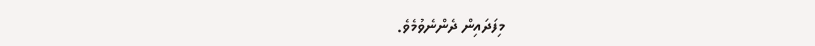މިފަދައިން ދެންނެވުމެވެ.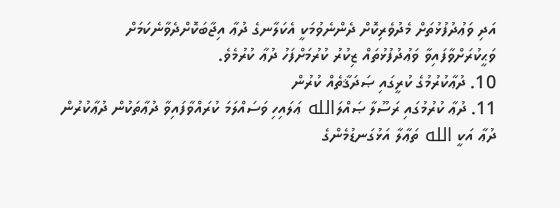އަދި ވަޢުދުފުޅުތަށް މެދުވެރިކޮށް ދެންނެވުމަކީ އެކަލާނގެ ދުޢާ އިޖާބަކޮށްދެވާނެކަމަށް ވަޙީކުރަށްވާފައިވާ ވަޢުދުފުޅުތައް ޒިކުރު ކުރުމަށްފަހު ދުޢާ ކުރުމެވެ.
10. ދުޢާކުރުމުގެ ކުރީގައި ޞަދަޤާތެއް ކުރުން
11. ދުޢާ ކުރުމުގައި ރަސޫލާ ޞައްލަالله ޢަލައިހި ވަސައްލަމަ ކުރައްވާފައިވާ ދުޢާތަކުން ދުޢާކުރުން
ދުޢާ އަކީ الله ތަޢާލާ އަޅުގަނޑުމެންގެ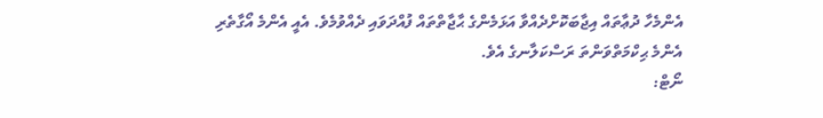އެންމެހާ ދުޢާތައް އިޖާބަކޮށްދެއްވާ އަޅަމެންގެ ޙާޖާތްތައް ފުއްދަވައި ދެއްވުމެވެ. އެއީ އެންމެ އޯގާތެރި އެންމެ ޙިކްމަތްވަންތަ ރަސްކަލާނގެ އެވެ.
ނޯޓް: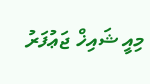މިއީ ޝައިޚް ޖަޢުފަރު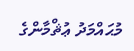މުޙައްމަދު ޢުޘްމާންގެ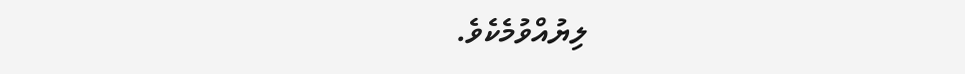ލިޔުއްވުމެކެވެ.